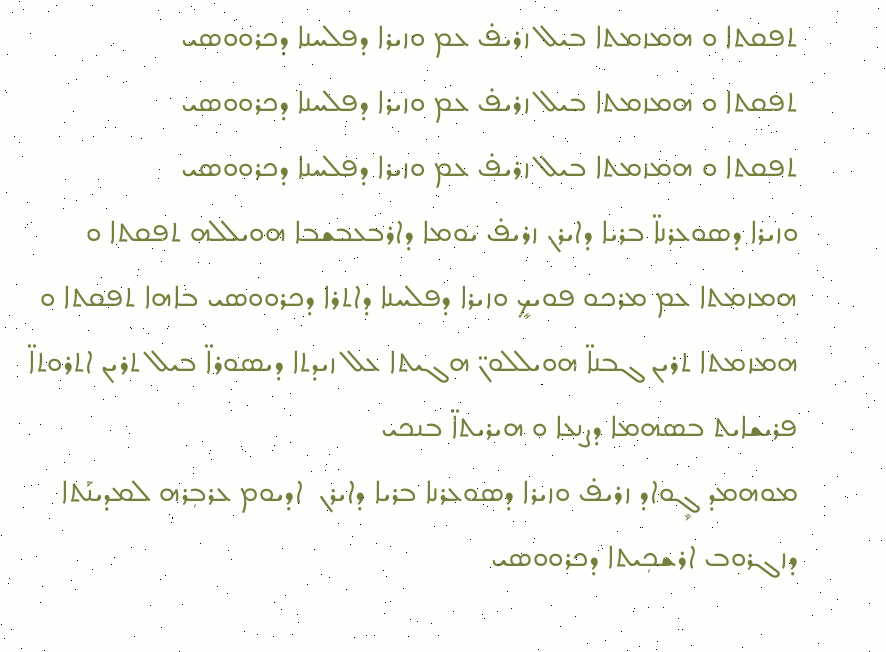ܬܦܩܬܐ ܘ ܗܡܙܡܬܐ ܒܝܠ ܙܪܝܦ̇ ܥܡ ܘܙܝܪܐ ܕܦܠܚܢܐ ܕܟܪܘܘܣܝ
ܬܦܩܬܐ ܘ ܗܡܙܡܬܐ ܒܝܠ ܙܪܝܦ̇ ܥܡ ܘܙܝܪܐ ܕܦܠܚܢܐ ܕܟܪܘܘܣܝ
ܬܦܩܬܐ ܘ ܗܡܙܡܬܐ ܒܝܠ ܙܪܝܦ̇ ܥܡ ܘܙܝܪܐ ܕܦܠܚܢܐ ܕܟܪܘܘܣܝ
ܘܙܝܪܐ ܕܣܘܥܪܢܐ̈ ܒܪܝܐ ܕܐܝܪܢ ܙܪܝܦ̇ ܝܘܡܐ ܕܐܪܒܥܒܫܒܐ ܗܘܝܠܠܗ ܬܦܩܬܐ ܘ ܗܡܙܡܬܐ ܥܡ ܡܪܟܘ ܦܘܝܟܻ ܘܙܝܪܐ ܕܦܠܚܢܐ ܕܐܬܪܐ ܕܟܪܘܘܣܝ ܒܐܗܐ ܬܦܩܬܐ ܘ ܗܡܙܡܬܐ ܬܪܝܢ ܓܒܢܐ̈ ܗܘܝܠܠܘܢ̈ ܗܓܝܬܐ ܥܠ ܙܝܕܬܐ ܕܝܣܘܪܐ̈ ܒܝܠ ܬܪܝܢ ܐܬܪܘܬܐ̈ ܦܪܝܫܐܝܬ ܒܣܗܡܐ ܕܨܢܥܐ ܘ ܗܝܪܝܬܐ̈ ܒܢܟܝ
ܡܘܗܡܕ ܓܾܘܐܕ ܙܪܝܦ̇ ܘܙܝܪܐ ܕܣܘܥܪܢܐ ܒܪܝܐ ܕܐܝܪܢ  ܐܕܝܘܡ ܥܪܒܼܪܗ ܠܡܕܝܢܰܬܐ ܕܙܓܪܘܒ ܐܪܫܟܼܝܬܐ ܕܟܪܘܘܣܝ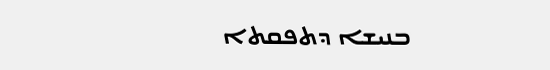ܒܢܝܫܐ ܕܬܦܩܬܐ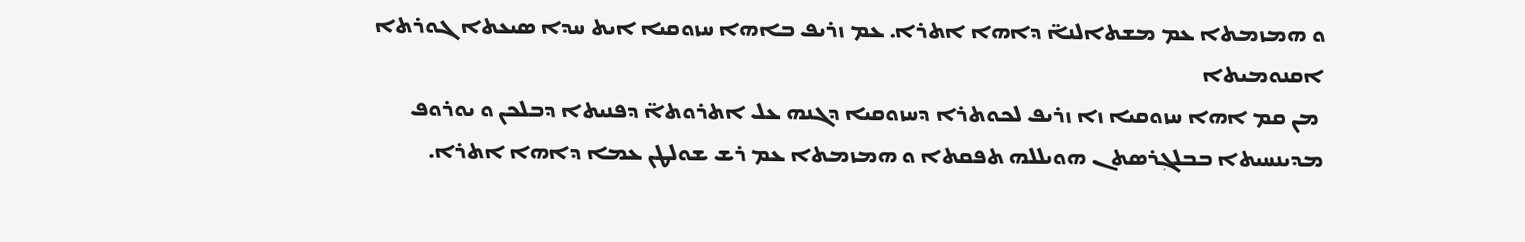ܘ ܗܡܙܡܬܐ ܥܡ ܡܫܬܐܠܢܐ̈ ܕܐܗܐ ܐܬܪܐ. ܥܡ ܙܪܝܦ ܒܐܗܐ ܚܙܘܩܝܐ ܐܝܬ ܚܕܐ ܣܝܥܬܐ ܓܘܪܬܐ ܐܩܢܘܡܝܬܐ
 ܡܢ ܩܡ ܐܗܐ ܚܙܘܩܝܐ ܙܐ ܙܪܝܦ ܠܟܘܬܪܐ ܕܚܙܘܩܝܐ ܕܓܢܗ ܥܠ ܐܬܪܘܬܐ̈ ܕܦܢܝܬܐ ܕܒܠܟܢ ܘ ܝܘܪܘܦ ܡܕܝܢܚܝܬܐ ܒܒܠܓܼܪܣܬܢ ܗܘܝܠܠܗ ܬܦܩܬܐ ܘ ܗܡܙܡܬܐ ܥܡ ܪܫ ܫܘܠܛܢ ܥܡܐ ܕܐܗܐ ܐܬܪܐ.